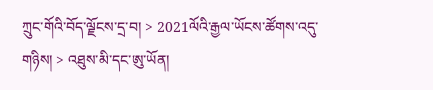ཀྲུང་གོའི་བོད་ལྗོངས་དྲ་བ། > 2021ལོའི་རྒྱལ་ཡོངས་ཚོགས་འདུ་གཉིས། > འཐུས་མི་དང་ཨུ་ཡོན།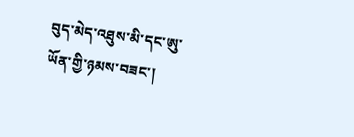བུད་མེད་འཐུས་མི་དང་ཨུ་ཡོན་གྱི་ཉམས་བཟང་།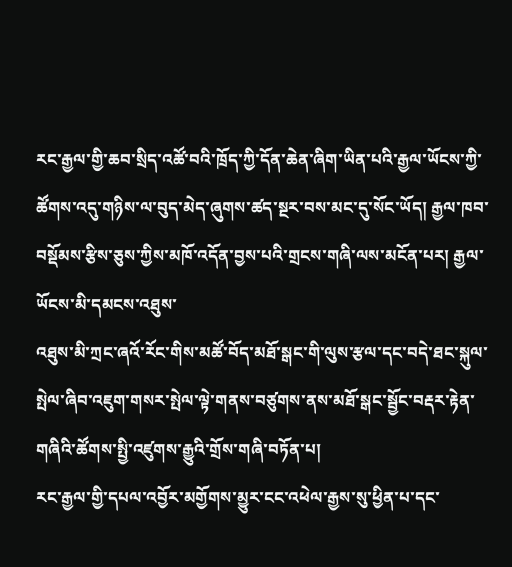རང་རྒྱལ་གྱི་ཆབ་སྲིད་འཚོ་བའི་ཁྲོད་ཀྱི་དོན་ཆེན་ཞིག་ཡིན་པའི་རྒྱལ་ཡོངས་ཀྱི་ཚོགས་འདུ་གཉིས་ལ་བུད་མེད་ཞུགས་ཚད་སྔར་བས་མང་དུ་སོང་ཡོད། རྒྱལ་ཁབ་བསྡོམས་རྩིས་ཅུས་ཀྱིས་མཁོ་འདོན་བྱས་པའི་གྲངས་གཞི་ལས་མངོན་པར། རྒྱལ་ཡོངས་མི་དམངས་འཐུས་
འཐུས་མི་ཀྲང་ཞའོ་རོང་གིས་མཚོ་བོད་མཐོ་སྒང་གི་ལུས་རྩལ་དང་བདེ་ཐང་སྐུལ་སྤེལ་ཞིབ་འཇུག་གསར་སྤེལ་ལྟེ་གནས་བཙུགས་ནས་མཐོ་སྒང་སྦྱོང་བརྡར་རྟེན་གཞིའི་ཚོགས་སྤྱི་འཛུགས་རྒྱུའི་གྲོས་གཞི་བཏོན་པ།
རང་རྒྱལ་གྱི་དཔལ་འབྱོར་མགྱོགས་མྱུར་ངང་འཕེལ་རྒྱས་སུ་ཕྱིན་པ་དང་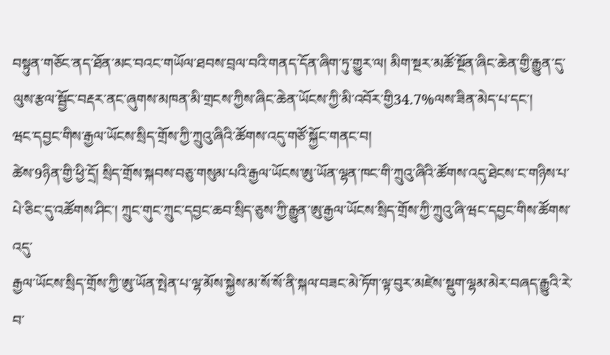བསྟུན་གཅོང་ནད་ཐོན་མང་བའང་གཡོལ་ཐབས་བྲལ་བའི་གནད་དོན་ཞིག་ཏུ་གྱུར་ལ། མིག་སྔར་མཚོ་སྔོན་ཞིང་ཆེན་གྱི་རྒྱུན་དུ་ལུས་རྩལ་སྦྱོང་བརྡར་ནང་ཞུགས་མཁན་མི་གྲངས་ཀྱིས་ཞིང་ཆེན་ཡོངས་ཀྱི་མི་འབོར་གྱི34.7%ལས་ཟིན་མེད་པ་དང་།
ཝང་དབྱང་གིས་རྒྱལ་ཡོངས་སྲིད་གྲོས་ཀྱི་ཀྲུའུ་ཞིའི་ཚོགས་འདུ་གཙོ་སྐྱོང་གནང་བ།
ཚེས་9ཉིན་གྱི་ཕྱི་དྲོ། སྲིད་གྲོས་སྐབས་བཅུ་གསུམ་པའི་རྒྱལ་ཡོངས་ཨུ་ཡོན་ལྷན་ཁང་གི་ཀྲུའུ་ཞིའི་ཚོགས་འདུ་ཐེངས་ང་གཉིས་པ་པེ་ཅིང་དུ་འཚོགས་ཤིང་། ཀྲུང་གུང་ཀྲུང་དབྱང་ཆབ་སྲིད་ཅུས་ཀྱི་རྒྱུན་ཨུ་རྒྱལ་ཡོངས་སྲིད་གྲོས་ཀྱི་ཀྲུའུ་ཞི་ཝང་དབྱང་གིས་ཚོགས་འདུ་
རྒྱལ་ཡོངས་སྲིད་གྲོས་ཀྱི་ཨུ་ཡོན་སྤེན་པ་ལྷ་མོས་སྐྱེས་མ་སོ་སོ་ནི་སྐལ་བཟང་མེ་ཏོག་ལྟ་བུར་མཛེས་སྡུག་ལྷམ་མེར་བཞད་རྒྱུའི་རེ་བ་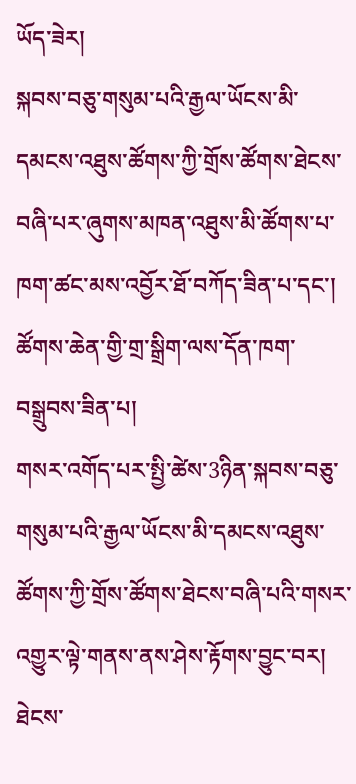ཡོད་ཟེར།
སྐབས་བཅུ་གསུམ་པའི་རྒྱལ་ཡོངས་མི་དམངས་འཐུས་ཚོགས་ཀྱི་གྲོས་ཚོགས་ཐེངས་བཞི་པར་ཞུགས་མཁན་འཐུས་མི་ཚོགས་པ་ཁག་ཚང་མས་འབྱོར་ཐོ་བཀོད་ཟིན་པ་དང་། ཚོགས་ཆེན་གྱི་གྲ་སྒྲིག་ལས་དོན་ཁག་བསྒྲུབས་ཟིན་པ།
གསར་འགོད་པར་སྤྱི་ཚེས་3ཉིན་སྐབས་བཅུ་གསུམ་པའི་རྒྱལ་ཡོངས་མི་དམངས་འཐུས་ཚོགས་ཀྱི་གྲོས་ཚོགས་ཐེངས་བཞི་པའི་གསར་འགྱུར་ལྟེ་གནས་ནས་ཤེས་རྟོགས་བྱུང་བར། ཐེངས་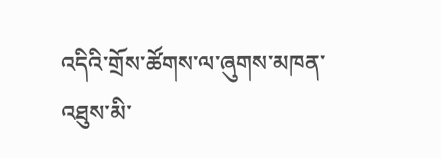འདིའི་གྲོས་ཚོགས་ལ་ཞུགས་མཁན་འཐུས་མི་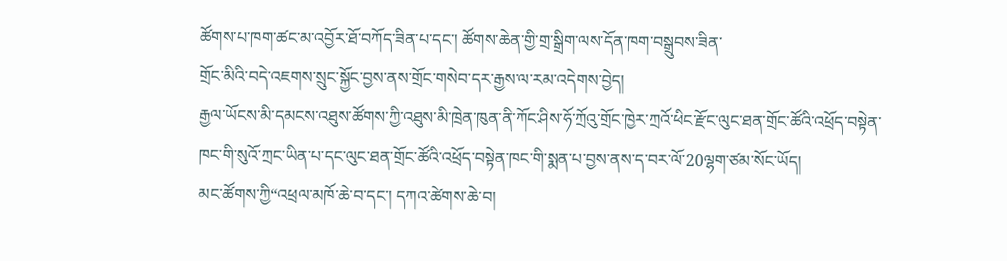ཚོགས་པ་ཁག་ཚང་མ་འབྱོར་ཐོ་བཀོད་ཟིན་པ་དང་། ཚོགས་ཆེན་གྱི་གྲ་སྒྲིག་ལས་དོན་ཁག་བསྒྲུབས་ཟིན་
གྲོང་མིའི་བདེ་འཇགས་སྲུང་སྐྱོང་བྱས་ནས་གྲོང་གསེབ་དར་རྒྱས་ལ་རམ་འདེགས་བྱེད།
རྒྱལ་ཡོངས་མི་དམངས་འཐུས་ཚོགས་ཀྱི་འཐུས་མི་ཁྲེན་ཁུན་ནི་ཀོང་ཤིས་ཧོ་ཀྲོའུ་གྲོང་ཁྱེར་ཀྲའོ་ཕིང་རྫོང་ལུང་ཐན་གྲོང་ཚོའི་འཕྲོད་བསྟེན་ཁང་གི་སུའོ་ཀྲང་ཡིན་པ་དང་ལུང་ཐན་གྲོང་ཚོའི་འཕྲོད་བསྟེན་ཁང་གི་སྨན་པ་བྱས་ནས་ད་བར་ལོ་20ལྷག་ཙམ་སོང་ཡོད།
མང་ཚོགས་ཀྱི“འཕྲལ་མཁོ་ཆེ་བ་དང་། དཀའ་ཚེགས་ཆེ་བ།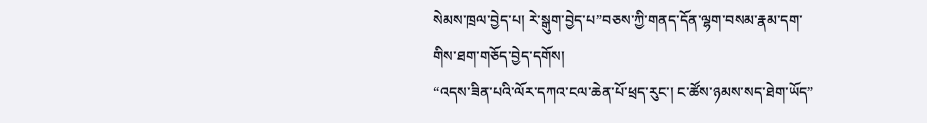སེམས་ཁྲལ་བྱེད་པ། རེ་སྒུག་བྱེད་པ”བཅས་ཀྱི་གནད་དོན་ལྷག་བསམ་རྣམ་དག་གིས་ཐག་གཅོད་བྱེད་དགོས།
“འདས་ཟིན་པའི་ལོར་དཀའ་ངལ་ཆེན་པོ་ཕྲད་རུང་། ང་ཚོས་ཉམས་སད་ཐེག་ཡོད”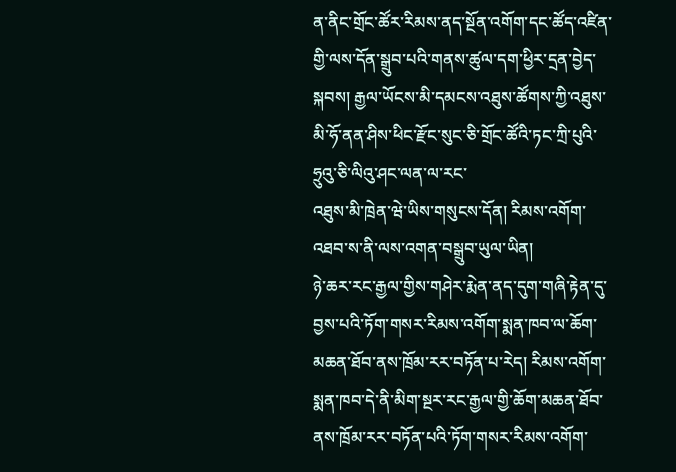ན་ནིང་གྲོང་ཚོར་རིམས་ནད་སྔོན་འགོག་དང་ཚོད་འཛིན་གྱི་ལས་དོན་སྒྲུབ་པའི་གནས་ཚུལ་དག་ཕྱིར་དྲན་བྱེད་སྐབས། རྒྱལ་ཡོངས་མི་དམངས་འཐུས་ཚོགས་ཀྱི་འཐུས་མི་ཧོ་ནན་ཤིས་ཕིང་རྫོང་སུང་ཅི་གྲོང་ཚོའི་ཏང་ཀྲི་པུའི་ཧྲུའུ་ཅི་ལིའུ་ཤང་ལན་ལ་རང་
འཐུས་མི་ཁྲེན་ཝེ་ཡིས་གསུངས་དོན། རིམས་འགོག་འཐབ་ས་ནི་ལས་འགན་བསྒྲུབ་ཡུལ་ཡིན།
ཉེ་ཆར་རང་རྒྱལ་གྱིས་གཤེར་རྨེན་ནད་དུག་གཞི་རྟེན་དུ་བྱས་པའི་ཏོག་གསར་རིམས་འགོག་སྨན་ཁབ་ལ་ཆོག་མཆན་ཐོབ་ནས་ཁྲོམ་རར་བཏོན་པ་རེད། རིམས་འགོག་སྨན་ཁབ་དེ་ནི་མིག་སྔར་རང་རྒྱལ་གྱི་ཆོག་མཆན་ཐོབ་ནས་ཁྲོམ་རར་བཏོན་པའི་ཏོག་གསར་རིམས་འགོག་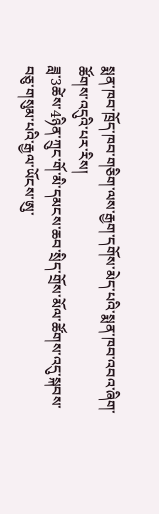སྨན་ཁབ་ཁྲོད་ཁབ་གཅིག་ལས་རྒྱག་དགོས་མེད་པའི་སྨན་ཁབ་འབའ་ཞིག་
ཚོགས་འདུའི་པར་རིས།
ཟླ་3ཚེས་4ཉིན་ཀྲུང་གོ་མི་དམངས་ཆབ་སྲིད་གྲོས་མོལ་ཚོགས་འདུ་སྐབས་བཅུ་གསུམ་པའི་རྒྱལ་ཡོངས་ཨུ་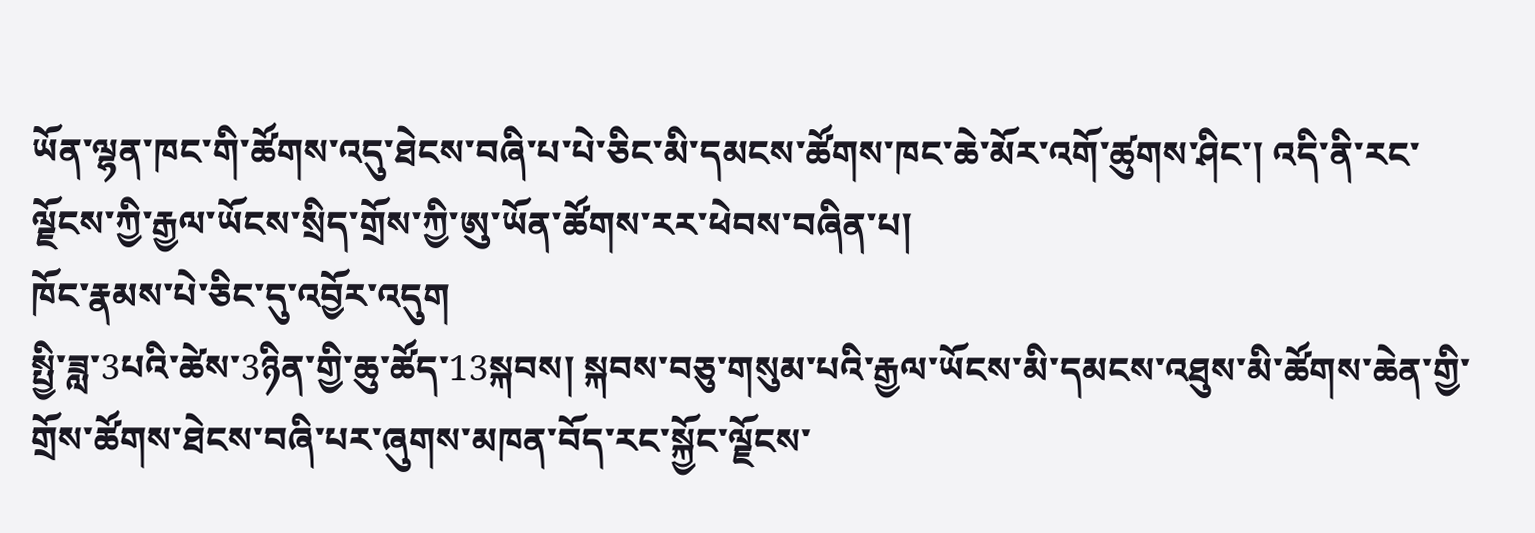ཡོན་ལྷན་ཁང་གི་ཚོགས་འདུ་ཐེངས་བཞི་པ་པེ་ཅིང་མི་དམངས་ཚོགས་ཁང་ཆེ་མོར་འགོ་ཚུགས་ཤིང་། འདི་ནི་རང་ལྗོངས་ཀྱི་རྒྱལ་ཡོངས་སྲིད་གྲོས་ཀྱི་ཨུ་ཡོན་ཚོགས་རར་ཕེབས་བཞིན་པ།
ཁོང་རྣམས་པེ་ཅིང་དུ་འབྱོར་འདུག
སྤྱི་ཟླ་3པའི་ཚེས་3ཉིན་གྱི་ཆུ་ཚོད་13སྐབས། སྐབས་བཅུ་གསུམ་པའི་རྒྱལ་ཡོངས་མི་དམངས་འཐུས་མི་ཚོགས་ཆེན་གྱི་གྲོས་ཚོགས་ཐེངས་བཞི་པར་ཞུགས་མཁན་བོད་རང་སྐྱོང་ལྗོངས་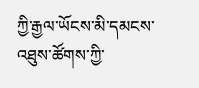ཀྱི་རྒྱལ་ཡོངས་མི་དམངས་འཐུས་ཚོགས་ཀྱི་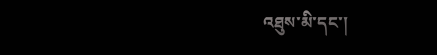འཐུས་མི་དང་།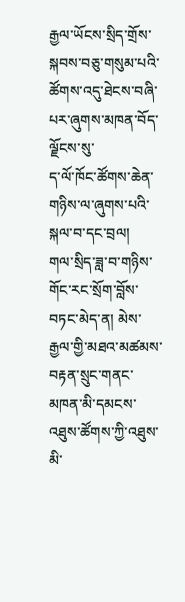རྒྱལ་ཡོངས་སྲིད་གྲོས་སྐབས་བཅུ་གསུམ་པའི་ཚོགས་འདུ་ཐེངས་བཞི་པར་ཞུགས་མཁན་བོད་ལྗོངས་སུ་
ད་ལོ་ཁོང་ཚོགས་ཆེན་གཉིས་ལ་ཞུགས་པའི་སྐལ་བ་དང་བྲལ།
གལ་སྲིད་ཟླ་བ་གཉིས་གོང་རང་སྲོག་བློས་བཏང་མེད་ན། མེས་རྒྱལ་གྱི་མཐའ་མཚམས་བརྟན་སྲུང་གནང་མཁན་མི་དམངས་འཐུས་ཚོགས་ཀྱི་འཐུས་མི་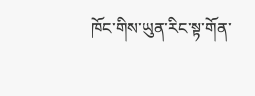ཁོང་གིས་ཡུན་རིང་སྟ་གོན་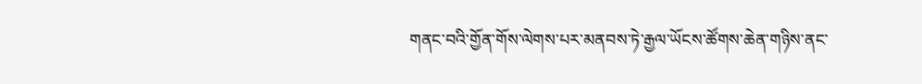གནང་བའི་གྱོན་གོས་ལེགས་པར་མནབས་ཏེ་རྒྱལ་ཡོངས་ཚོགས་ཆེན་གཉིས་ནང་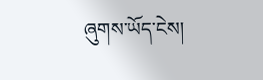ཞུགས་ཡོད་ངེས།